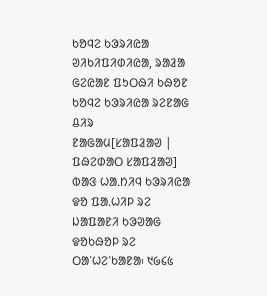ᱠᱚᱧᱮ ᱠᱳᱨᱤᱭᱟ
ᱣᱤᱠᱤᱯᱤᱰᱤᱭᱟ, ᱨᱟᱲᱟ ᱜᱮᱭᱟᱱ ᱯᱩᱛᱷᱤ ᱠᱷᱚᱱ
ᱠᱚᱧᱮ ᱠᱳᱨᱤᱭᱟ ᱨᱮᱱᱟᱜ ᱪᱤᱨ
ᱱᱟᱜᱟᱢ[ᱥᱟᱯᱲᱟᱣ | ᱯᱷᱮᱰᱟᱛ ᱥᱟᱯᱲᱟᱣ]
ᱵᱟᱝ ᱦᱟᱹᱴᱤᱧ ᱠᱳᱨᱤᱭᱟ ᱫᱚ ᱯᱟᱹᱦᱤᱞ ᱨᱮ ᱡᱟᱯᱟᱱᱤ ᱠᱳᱣᱟᱜ ᱫᱚᱠᱷᱚᱞ ᱨᱮ ᱛᱟᱸᱦᱮᱸᱠᱟᱱᱟ᱾ ᱑᱙᱔᱕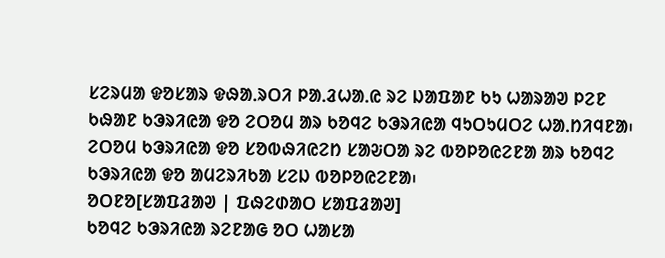ᱥᱮᱨᱢᱟ ᱫᱚᱥᱟᱨ ᱫᱷᱟᱹᱨᱛᱤ ᱞᱟᱹᱲᱦᱟᱹᱭ ᱨᱮ ᱡᱟᱯᱟᱱ ᱠᱩ ᱦᱟᱨᱟᱣ ᱞᱮᱱ ᱠᱷᱟᱱ ᱠᱳᱨᱤᱭᱟ ᱫᱚ ᱮᱛᱚᱢ ᱟᱨ ᱠᱚᱧᱮ ᱠᱳᱨᱤᱭᱟ ᱧᱩᱛᱩᱢᱛᱮ ᱦᱟᱹᱴᱤᱧᱱᱟ᱾ ᱮᱛᱚᱢ ᱠᱳᱨᱤᱭᱟ ᱫᱚ ᱥᱚᱵᱷᱤᱭᱮᱴ ᱥᱟᱶᱛᱟ ᱨᱮ ᱵᱚᱞᱚᱭᱮᱱᱟ ᱟᱨ ᱠᱚᱧᱮ ᱠᱳᱨᱤᱭᱟ ᱫᱚ ᱟᱢᱮᱨᱤᱠᱟ ᱥᱮᱡ ᱵᱚᱞᱚᱭᱮᱱᱟ᱾
ᱚᱛᱱᱚ[ᱥᱟᱯᱲᱟᱣ | ᱯᱷᱮᱰᱟᱛ ᱥᱟᱯᱲᱟᱣ]
ᱠᱚᱧᱮ ᱠᱳᱨᱤᱭᱟ ᱨᱮᱱᱟᱜ ᱚᱛ ᱦᱟᱥᱟ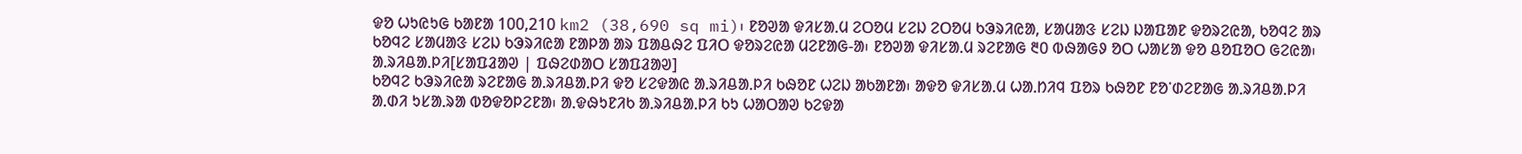ᱫᱚ ᱦᱩᱭᱩᱜ ᱠᱟᱱᱟ 100,210 km2 (38,690 sq mi)᱾ ᱱᱚᱣᱟ ᱫᱤᱥᱟᱹᱢ ᱮᱛᱚᱢ ᱥᱮᱡ ᱮᱛᱚᱢ ᱠᱳᱨᱤᱭᱟ, ᱥᱟᱢᱟᱝ ᱥᱮᱡ ᱡᱟᱯᱟᱱ ᱫᱚᱨᱮᱭᱟ, ᱠᱚᱧᱮ ᱟᱨ ᱠᱚᱧᱮ ᱥᱟᱢᱟᱝ ᱥᱮᱡ ᱠᱳᱨᱤᱭᱟ ᱱᱟᱞᱟ ᱟᱨ ᱯᱟᱪᱷᱮ ᱯᱤᱛ ᱫᱚᱨᱮᱭᱟ ᱢᱮᱱᱟᱜ-ᱟ᱾ ᱱᱚᱣᱟ ᱫᱤᱥᱟᱹᱢ ᱨᱮᱱᱟᱜ ᱓᱐ ᱵᱷᱟᱜᱽ ᱚᱛ ᱦᱟᱥᱟ ᱫᱚ ᱪᱚᱯᱚᱛ ᱜᱮᱭᱟ᱾
ᱟᱹᱨᱤᱪᱟᱹᱞᱤ[ᱥᱟᱯᱲᱟᱣ | ᱯᱷᱮᱰᱟᱛ ᱥᱟᱯᱲᱟᱣ]
ᱠᱚᱧᱮ ᱠᱳᱨᱤᱭᱟ ᱨᱮᱱᱟᱜ ᱟᱹᱨᱤᱪᱟᱹᱞᱤ ᱫᱚ ᱥᱮᱫᱟᱭ ᱟᱹᱨᱤᱪᱟᱹᱞᱤ ᱠᱷᱚᱱ ᱦᱮᱡ ᱟᱠᱟᱱᱟ᱾ ᱟᱫᱚ ᱫᱤᱥᱟᱹᱢ ᱦᱟᱹᱴᱤᱧ ᱯᱚᱨ ᱠᱷᱚᱱ ᱱᱚᱸᱰᱮᱱᱟᱜ ᱟᱹᱨᱤᱪᱟᱹᱞᱤ ᱟᱹᱰᱤ ᱩᱥᱟᱹᱨᱟ ᱵᱚᱫᱚᱞᱮᱱᱟ᱾ ᱟᱹᱫᱷᱩᱱᱤᱠ ᱟᱹᱨᱤᱪᱟᱹᱞᱤ ᱠᱩ ᱦᱟᱛᱟᱣ ᱠᱮᱫᱟ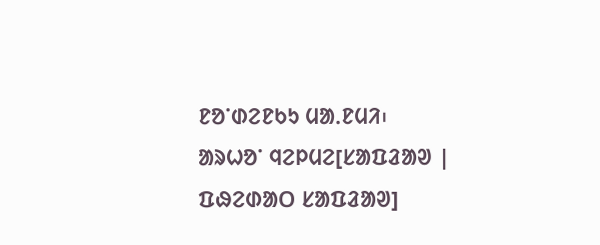ᱱᱚᱸᱰᱮᱱᱠᱩ ᱢᱟᱹᱱᱢᱤ᱾
ᱟᱨᱦᱚᱸ ᱧᱮᱞᱢᱮ[ᱥᱟᱯᱲᱟᱣ | ᱯᱷᱮᱰᱟᱛ ᱥᱟᱯᱲᱟᱣ]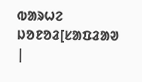ᱵᱟᱨᱦᱮ ᱡᱚᱱᱚᱲ[ᱥᱟᱯᱲᱟᱣ |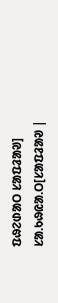ᱯᱷᱮᱰᱟᱛ ᱥᱟᱯᱲᱟᱣ]
ᱥᱟ.ᱠᱷᱭᱟ.ᱛ[ᱥᱟᱯᱲᱟᱣ |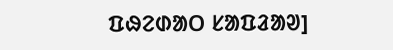ᱯᱷᱮᱰᱟᱛ ᱥᱟᱯᱲᱟᱣ]